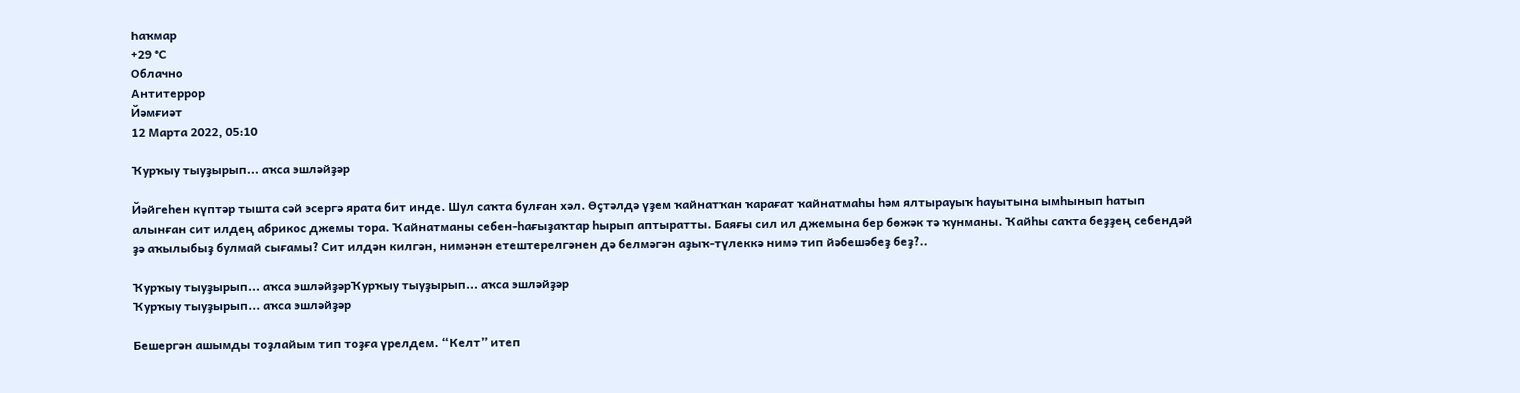Һаҡмар
+29 °С
Облачно
Антитеррор
Йәмғиәт
12 Марта 2022, 05:10

Ҡурҡыу тыуҙырып... аҡса эшләйҙәр

Йәйгеһен күптәр тышта сәй эсергә ярата бит инде. Шул саҡта булған хәл. Өҫтәлдә үҙем ҡайнатҡан ҡарағат ҡайнатмаһы һәм ялтырауыҡ һауытына ымһынып һатып алынған сит илдең абрикос джемы тора. Ҡайнатманы себен-һағыҙаҡтар һырып аптыратты. Баяғы сил ил джемына бер бөжәк тә ҡунманы. Ҡайһы саҡта беҙҙең себендәй ҙә аҡылыбыҙ булмай сығамы? Сит илдән килгән, нимәнән етештерелгәнен дә белмәгән аҙыҡ-түлеккә нимә тип йәбешәбеҙ беҙ?..

Ҡурҡыу тыуҙырып... аҡса эшләйҙәрҠурҡыу тыуҙырып... аҡса эшләйҙәр
Ҡурҡыу тыуҙырып... аҡса эшләйҙәр

Бешергән ашымды тоҙлайым тип тоҙға үрелдем. “Келт” итеп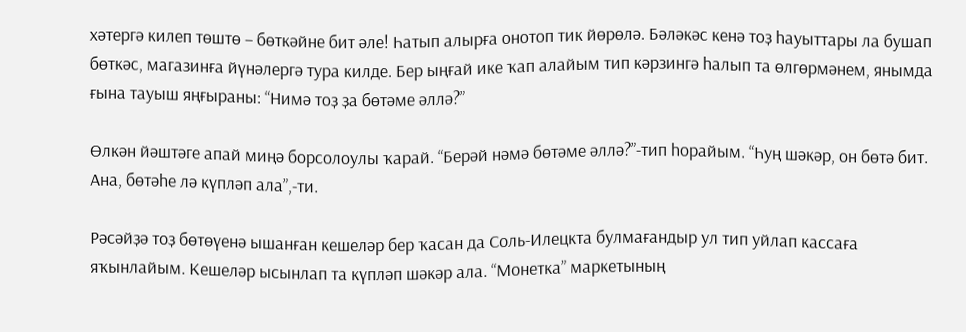хәтергә килеп төштө – бөткәйне бит әле! Һатып алырға онотоп тик йөрөлә. Бәләкәс кенә тоҙ һауыттары ла бушап бөткәс, магазинға йүнәлергә тура килде. Бер ыңғай ике ҡап алайым тип кәрзингә һалып та өлгөрмәнем, янымда ғына тауыш яңғыраны: “Нимә тоҙ ҙа бөтәме әллә?”

Өлкән йәштәге апай миңә борсолоулы ҡарай. “Берәй нәмә бөтәме әллә?”-тип һорайым. “Һуң шәкәр, он бөтә бит. Ана, бөтәһе лә күпләп ала”,-ти.

Рәсәйҙә тоҙ бөтөүенә ышанған кешеләр бер ҡасан да Соль-Илецкта булмағандыр ул тип уйлап кассаға яҡынлайым. Кешеләр ысынлап та күпләп шәкәр ала. “Монетка” маркетының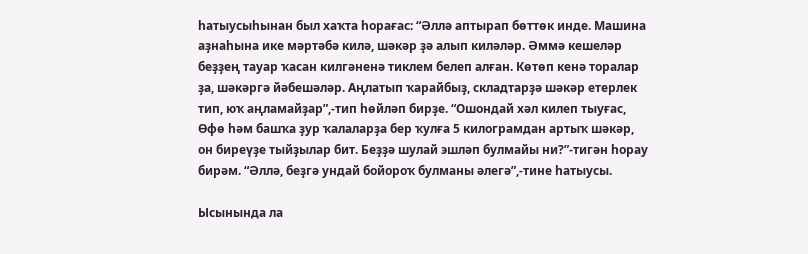һатыусыһынан был хаҡта һорағас: “Әллә аптырап бөттөк инде. Машина аҙнаһына ике мәртәбә килә, шәкәр ҙә алып киләләр. Әммә кешеләр беҙҙең тауар ҡасан килгәненә тиклем белеп алған. Көтөп кенә торалар ҙа, шәкәргә йәбешәләр. Аңлатып ҡарайбыҙ, складтарҙә шәкәр етерлек тип, юҡ аңламайҙар”,-тип һөйләп бирҙе. “Ошондай хәл килеп тыуғас, Өфө һәм башҡа ҙур ҡалаларҙа бер ҡулға 5 килограмдан артыҡ шәкәр, он биреүҙе тыйҙылар бит. Беҙҙә шулай эшләп булмайы ни?”-тигән һорау бирәм. “Әллә, беҙгә ундай бойороҡ булманы әлегә”,-тине һатыусы.

Ысынында ла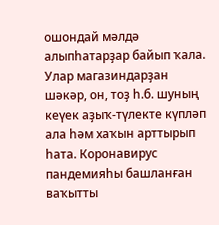ошондай мәлдә алыпһатарҙар байып ҡала. Улар магазиндарҙан шәкәр, он, тоҙ һ.б. шуның кеүек аҙыҡ-түлекте күпләп ала һәм хаҡын арттырып һата. Коронавирус пандемияһы башланған ваҡытты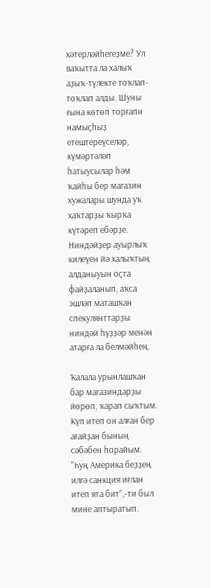хәтерләйһегеҙме? Ул ваҡытта ла халыҡ аҙыҡ-түлекте тоҡлап-тоҡлап алды. Шуны ғына көтөп торғапн намыҫһыҙ етештереүселәр, күмәртәләп һатыусылар һәм ҡайһы бер магазин хужалары шунда уҡ хаҡтарҙы ҡырҡа күтәреп ебәрҙе. Ниндәйҙер ауырлыҡ килеүен йә халыҡтың алданыуын оҫта файҙаланып, аҡса эшләп маташҡан спекулянттарҙы ниндәй һүҙҙәр менән атарға ла белмәйһең.

Ҡалала урынлашҡан бар магазиндарҙы йөрөп, ҡарап сыҡтым. Күп итеп он алған бер ағайҙан бының сәбәбен һорайым. “Һуң Америка беҙҙең илгә санкция иғлан итеп ята бит”,-ти был мине аптыратып.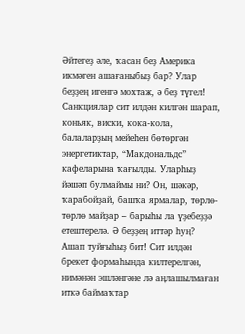Әйтегеҙ әле, ҡасан беҙ Америка икмәген ашағаныбыҙ бар? Улар беҙҙең игенгә мохтаж, ә беҙ түгел! Санкциялар сит илдән килгән шарап, коньяк, виски, кока-кола, балаларҙың мейеһен бөтөргән энергетиктар, “Макдональдс” кафеларына ҡағылды. Уларһыҙ йәшәп булмаймы ни? Он, шәкәр, ҡарабойҙай, башҡа ярмалар, төрлө-төрлө майҙар – барыһы ла үҙебеҙҙә етештерелә. Ә беҙҙең иттәр һуң? Ашап туйғыһыҙ бит! Сит илдән брекет формаһында килтерелгән, нимәнән эшләнгәне лә аңлашылмаған иткә баймаҡтар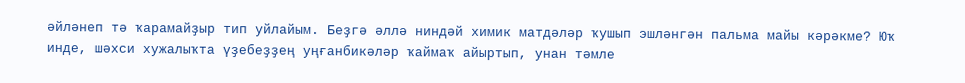әйләнеп тә ҡарамайҙыр тип уйлайым. Беҙгә әллә ниндәй химик матдәләр ҡушып эшләнгән пальма майы кәрәкме? Юҡ инде, шәхси хужалыҡта үҙебеҙҙең уңғанбикәләр ҡаймаҡ айыртып, унан тәмле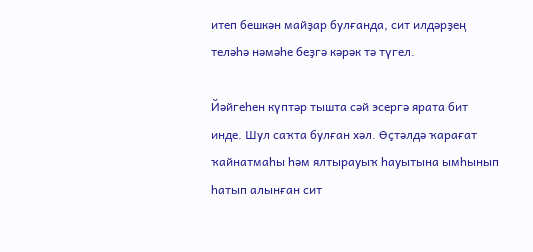итеп бешкән майҙар булғанда, сит илдәрҙең теләһә нәмәһе беҙгә кәрәк тә түгел.

Йәйгеһен күптәр тышта сәй эсергә ярата бит инде. Шул саҡта булған хәл. Өҫтәлдә ҡарағат ҡайнатмаһы һәм ялтырауыҡ һауытына ымһынып һатып алынған сит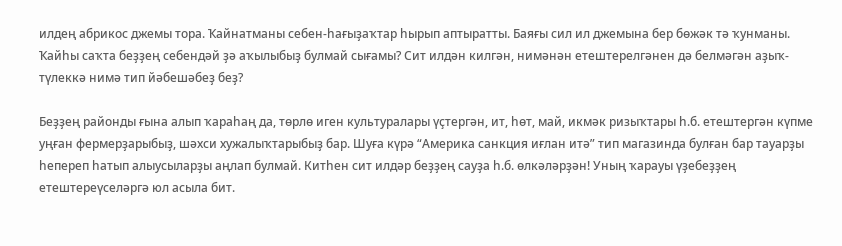илдең абрикос джемы тора. Ҡайнатманы себен-һағыҙаҡтар һырып аптыратты. Баяғы сил ил джемына бер бөжәк тә ҡунманы. Ҡайһы саҡта беҙҙең себендәй ҙә аҡылыбыҙ булмай сығамы? Сит илдән килгән, нимәнән етештерелгәнен дә белмәгән аҙыҡ-түлеккә нимә тип йәбешәбеҙ беҙ?

Беҙҙең районды ғына алып ҡараһаң да, төрлө иген культуралары үҫтергән, ит, һөт, май, икмәк ризыҡтары һ.б. етештергән күпме уңған фермерҙарыбыҙ, шәхси хужалыҡтарыбыҙ бар. Шуға күрә “Америка санкция иғлан итә” тип магазинда булған бар тауарҙы һепереп һатып алыусыларҙы аңлап булмай. Китһен сит илдәр беҙҙең сауҙа һ.б. өлкәләрҙән! Уның ҡарауы үҙебеҙҙең етештереүселәргә юл асыла бит.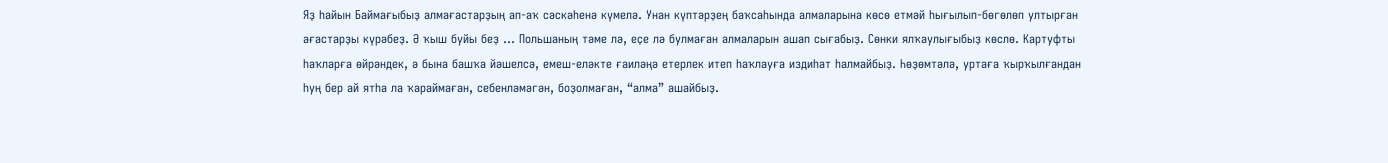Яҙ һайын Баймағыбыҙ алмағастарҙың ап-аҡ сәскәһенә күмелә. Унан күптәрҙең баҡсаһында алмаларына көсө етмәй һығылып-бөгөлөп ултырған ағастарҙы күрәбеҙ. Ә ҡыш буйы беҙ ... Польшаның тәме лә, еҫе лә булмаған алмаларын ашап сығабыҙ. Сөнки ялҡаулығыбыҙ көслө. Картуфты һаҡларға өйрәндек, ә бына башҡа йәшелсә, емеш-еләкте ғаиләңә етерлек итеп һаҡлауға издиһат һалмайбыҙ. Һөҙөмтәлә, уртаға ҡырҡылғандан һуң бер ай ятһа ла ҡараймаған, себенләмәгән, боҙолмаған, “алма” ашайбыҙ.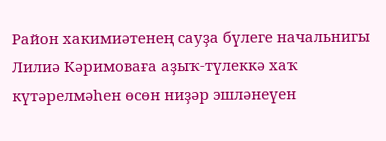Район хакимиәтенең сауҙа бүлеге начальнигы Лилиә Кәримоваға аҙыҡ-түлеккә хаҡ күтәрелмәһен өсөн ниҙәр эшләнеүен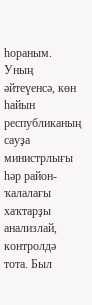һораным. Уның әйтеүенсә, көн һайын республиканың сауҙа министрлығы һәр район-ҡалалағы хаҡтарҙы анализлай, контролдә тота. Был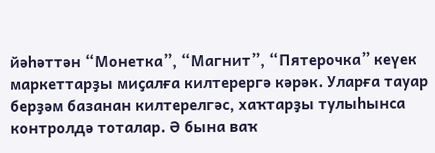йәһәттән “Монетка”, “Магнит”, “Пятерочка” кеүек маркеттарҙы миҫалға килтерергә кәрәк. Уларға тауар берҙәм базанан килтерелгәс, хаҡтарҙы тулыһынса контролдә тоталар. Ә бына ваҡ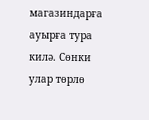магазиндарға ауырға тура килә. Сөнки улар төрлө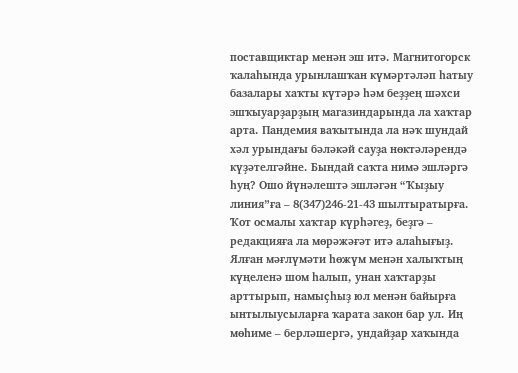поставщиктар менән эш итә. Магнитогорск ҡалаһында урынлашҡан күмәртәләп һатыу базалары хаҡты күтәрә һәм беҙҙең шәхси эшҡыуарҙарҙың магазиндарында ла хаҡтар арта. Пандемия ваҡытында ла нәҡ шундай хәл урындағы бәләкәй сауҙа нөктәләрендә күҙәтелгәйне. Бындай саҡта нимә эшләргә һуң? Ошо йүнәлештә эшләгән “Ҡыҙыу линия”ға – 8(347)246-21-43 шылтыратырға. Ҡот осмалы хаҡтар күрһәгеҙ, беҙгә – редакцияға ла мөрәжәғәт итә алаһығыҙ. Ялған мәғлүмәти һөжүм менән халыҡтың күңеленә шом һалып, унан хаҡтарҙы арттырып, намыҫһыҙ юл менән байырға ынтылыусыларға ҡарата закон бар ул. Иң мөһиме – берләшергә, ундайҙар хаҡында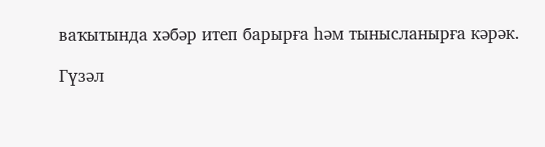ваҡытында хәбәр итеп барырға һәм тынысланырға кәрәк.

Гүзәл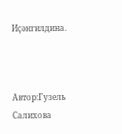Иҫәнгилдина.



Автор:Гузель Салихова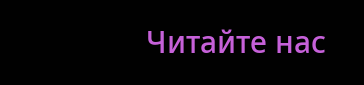Читайте нас